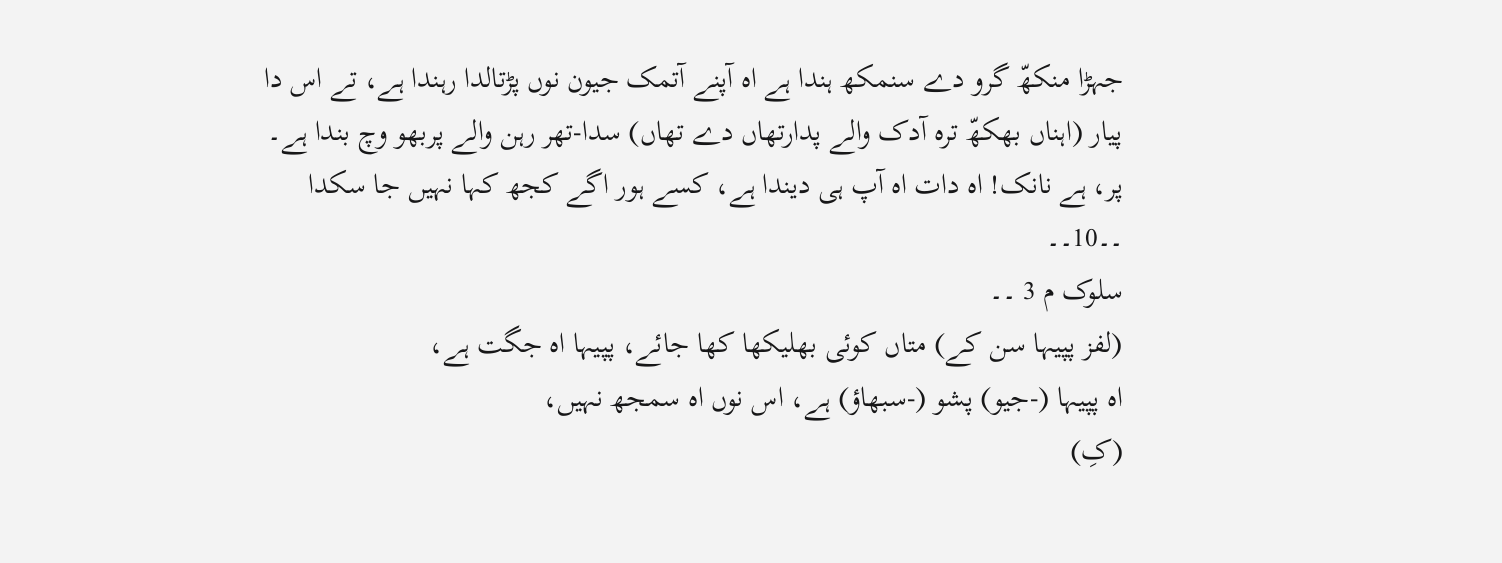جہڑا منکھّ گرو دے سنمکھ ہندا ہے اہ آپنے آتمک جیون نوں پڑتالدا رہندا ہے، تے اس دا پیار (اہناں بھکھّ ترہ آدک والے پدارتھاں دے تھاں) سدا-تھر رہن والے پربھو وچ بندا ہے۔
پر، ہے نانک! اہ دات اہ آپ ہی دیندا ہے، کسے ہور اگے کجھ کہا نہیں جا سکدا ۔۔10۔۔
سلوک م 3 ۔۔
(لفز پپیہا سن کے) متاں کوئی بھلیکھا کھا جائے، پپیہا اہ جگت ہے،
اہ پپیہا (-جیو) پشو (-سبھاؤ) ہے، اس نوں اہ سمجھ نہیں،
(کِ)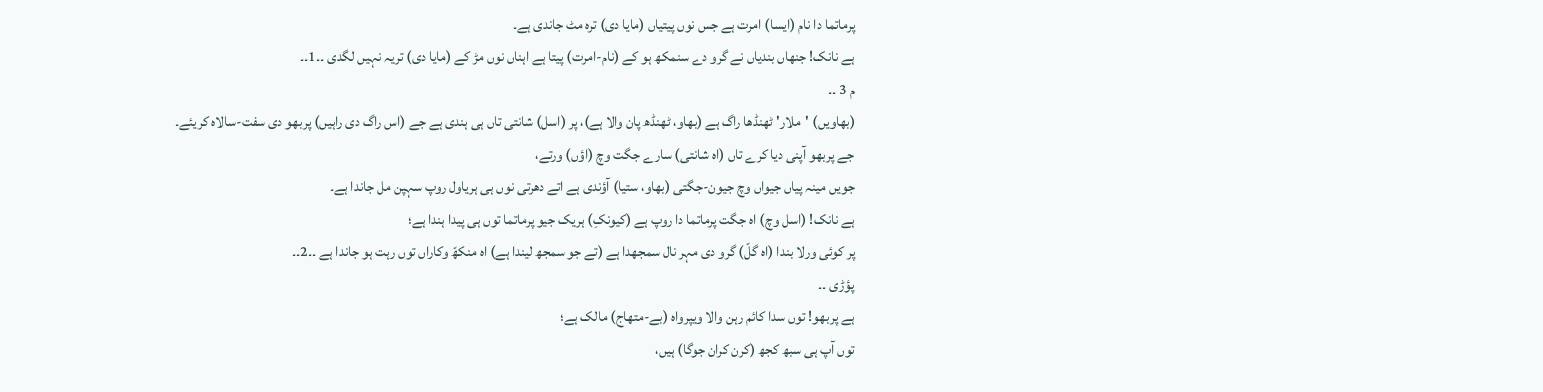پرماتما دا نام (ایسا) امرت ہے جس نوں پیتیاں (مایا دی) ترہ مٹ جاندی ہے۔
ہے نانک! جنھاں بندیاں نے گرو دے سنمکھ ہو کے (نام-امرت) پیتا ہے اہناں نوں مڑ کے (مایا دی) تریہ نہیں لگدی ۔۔1۔۔
م 3 ۔۔
(بھاویں) 'ملار' ٹھنڈھا راگ ہے (بھاو، ٹھنڈھ پان والا ہے)، پر (اسل) شانتی تاں ہی ہندی ہے جے (اس راگ دی راہیں) پربھو دی سفت-سالاہ کریئے۔
جے پربھو آپنی دیا کرے تاں (اہ شانتی) سارے جگت وچ (اؤں) ورتے،
جویں مینہ پیاں جیواں وچ جیون-جگتی (بھاو، ستیا) آؤندی ہے اتے دھرتی نوں ہی ہریاول روپ سہپن مل جاندا ہے۔
ہے نانک! (اسل وچ) اہ جگت پرماتما دا روپ ہے (کیونکِ) ہریک جیو پرماتما توں ہی پیدا ہندا ہے؛
پر کوئی ورلا بندا (اہ گلّ) گرو دی مہر نال سمجھدا ہے (تے جو سمجھ لیندا ہے) اہ منکھّ وکاراں توں رہت ہو جاندا ہے ۔۔2۔۔
پؤڑی ۔۔
ہے پربھو! توں سدا کائم رہن والا ویپرواہ (بے-متھاج) مالک ہے؛
توں آپ ہی سبھ کجھ (کرن کران جوگا) ہیں،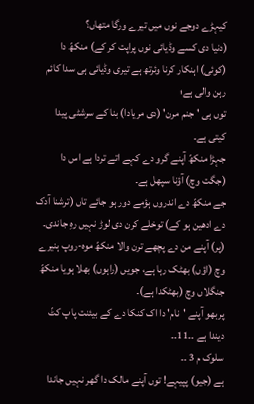کیہڑے دوجے نوں میں تیرے ورگا متھاں؟
(دنیا دی کسے وڈیائی نوں پراپت کر کے) منکھّ دا (کوئی) اہنکار کرنا وئرتھ ہے تیری وڈیائی ہی سدا کائم رہن والی ہے؛
توں ہی 'جنم مرن' (دی مریادا) بنا کے سرشٹی پیدا کیتی ہے۔
جہڑا منکھّ آپنے گرو دے کہے اتے تردا ہے اس دا (جگت وچ) آؤنا سپھل ہے۔
جے منکھّ دے اندروں ہؤمے دور ہو جائے تاں (ترشنا آدک دے ادھین ہو کے) توخلے کرن دی لوڑ نہیں رہِ جاندی۔
(پر) آپنے من دے پچھے ترن والا منکھّ موہ-روپ ہنیرے وچ (اؤں) بھٹک رہا ہے، جویں (راہوں) بھلا ہویا منکھّ جنگلاں وچ (بھٹکدا ہے)۔
پربھو آپنے 'نام' دا اک کنکا دے کے بیئنت پاپ کٹّ دیندا ہے ۔۔11۔۔
سلوک م 3 ۔۔
ہے (جیو) پپیہے! توں آپنے مالک دا گھر نہیں جاندا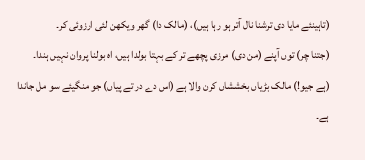(تاہینئے مایا دی ترشنا نال آتر ہو رہا ہیں)، (مالک دا) گھر ویکھن لئی ارزوئی کر۔
(جتنا چر) توں آپنے (من دی) مرزی پچھے تر کے بہتا بولدا ہیں، اہ بولنا پروان نہیں ہندا۔
(ہے جیو!) مالک بڑیاں بخششاں کرن والا ہے (اس دے در تے پیاں) جو منگیئے سو مل جاندا ہے۔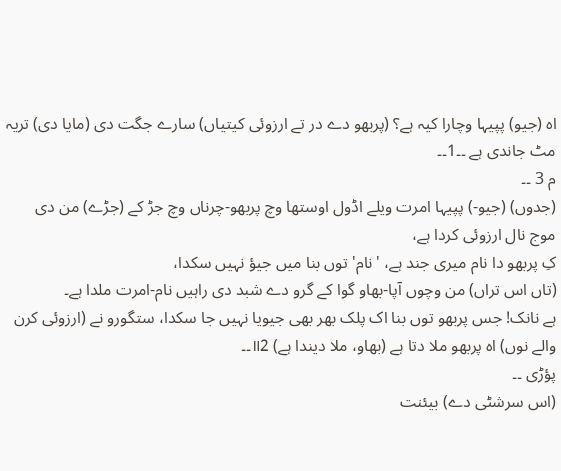اہ (جیو) پپیہا وچارا کیہ ہے؟ (پربھو دے در تے ارزوئی کیتیاں) سارے جگت دی (مایا دی) تریہ مٹ جاندی ہے ۔۔1۔۔
م 3 ۔۔
(جدوں) (جیو-) پپیہا امرت ویلے اڈول اوستھا وچ پربھو-چرناں وچ جڑ کے (جڑے) من دی موج نال ارزوئی کردا ہے،
کِ پربھو دا نام میری جند ہے، 'نام' توں بنا میں جیؤ نہیں سکدا،
(تاں اس تراں) من وچوں آپا-بھاو گوا کے گرو دے شبد دی راہیں نام-امرت ملدا ہے۔
ہے نانک! جس پربھو توں بنا اک پلک بھر بھی جیویا نہیں جا سکدا، ستگورو نے (ارزوئی کرن والے نوں) اہ پربھو ملا دتا ہے (بھاو، ملا دیندا ہے) ॥2۔۔
پؤڑی ۔۔
(اس سرشٹی دے) بیئنت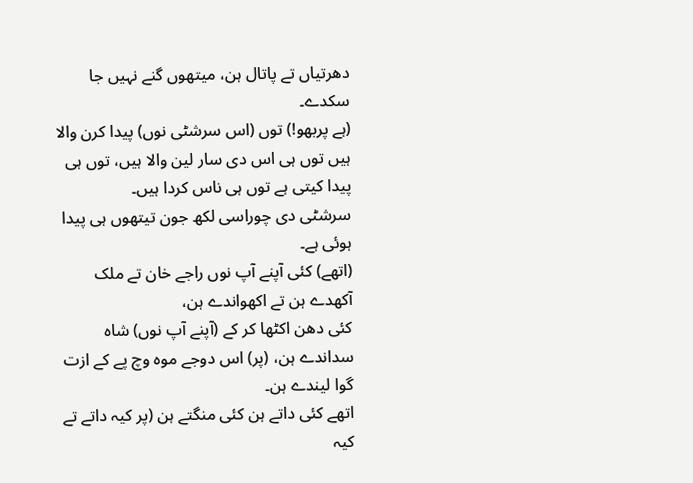دھرتیاں تے پاتال ہن، میتھوں گنے نہیں جا سکدے۔
(ہے پربھو!) توں (اس سرشٹی نوں) پیدا کرن والا ہیں توں ہی اس دی سار لین والا ہیں، توں ہی پیدا کیتی ہے توں ہی ناس کردا ہیں۔
سرشٹی دی چوراسی لکھ جون تیتھوں ہی پیدا ہوئی ہے۔
(اتھے) کئی آپنے آپ نوں راجے خان تے ملک آکھدے ہن تے اکھواندے ہن،
کئی دھن اکٹھا کر کے (آپنے آپ نوں) شاہ سداندے ہن، (پر) اس دوجے موہ وچ پے کے ازت گوا لیندے ہن۔
اتھے کئی داتے ہن کئی منگتے ہن (پر کیہ داتے تے کیہ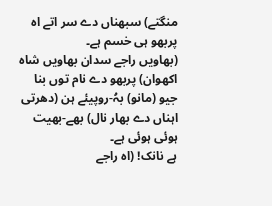منگتے) سبھناں دے سر اتے اہ پربھو ہی خسم ہے۔
(بھاویں راجے سدان بھاویں شاہ اکھوان) پربھو دے نام توں بنا جیو (مانو) بہُ-روپیئے ہن (دھرتی اہناں دے بھار نال) بھے-بھیت ہوئی ہوئی ہے۔
ہے نانک! (اہ راجے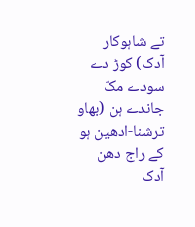تے شاہوکار آدک) کوڑ دے سودے مکّ جاندے ہن (بھاو ترشنا-ادھین ہو کے راج دھن آدک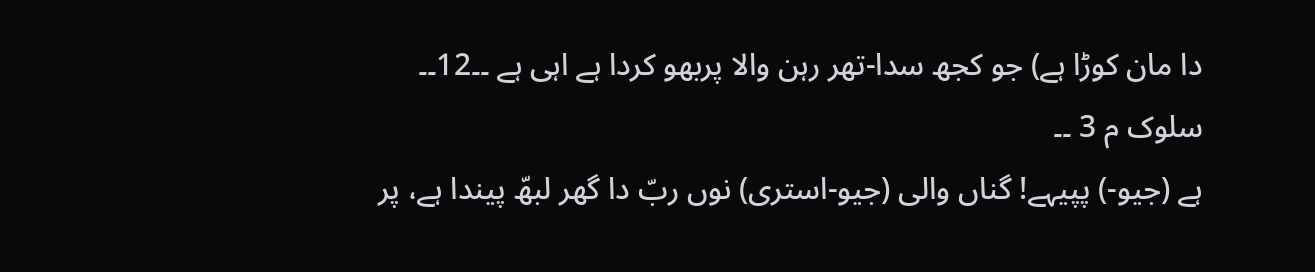دا مان کوڑا ہے) جو کجھ سدا-تھر رہن والا پربھو کردا ہے اہی ہے ۔۔12۔۔
سلوک م 3 ۔۔
ہے (جیو-) پپیہے! گناں والی (جیو-استری) نوں ربّ دا گھر لبھّ پیندا ہے، پر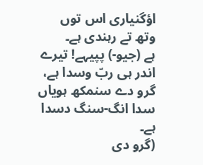اؤگنیاری اس توں وتھ تے رہندی ہے۔
ہے (جیو-) پپیہے! تیرے اندر ہی ربّ وسدا ہے، گرو دے سنمکھ ہویاں سدا انگ-سنگ دسدا ہے۔
(گرو دی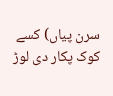سرن پیاں) کسے کوک پکار دی لوڑ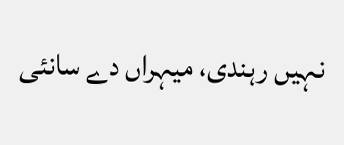نہیں رہندی، میہراں دے سانئی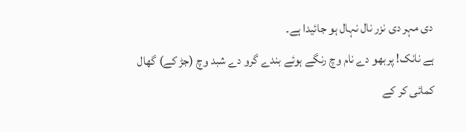دی مہر دی نزر نال نہال ہو جائیدا ہے۔
ہے نانک! پربھو دے نام وچ رنگے ہوئے بندے گرو دے شبد وچ (جڑ کے) گھال کمائی کر کے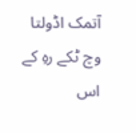آتمک اڈولتا وچ ٹکے رہِ کے اس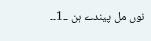نوں مل پیندے ہن ۔۔1۔۔